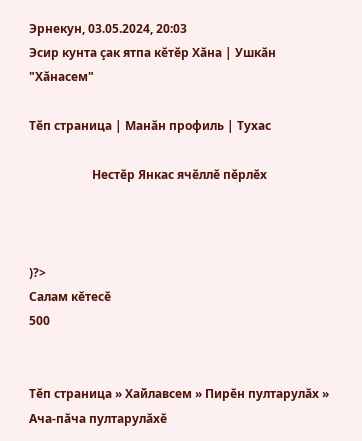Эрнекун, 03.05.2024, 20:03
Эсир кунта çак ятпа кĕтĕр Хăна | Ушкăн "Хăнасем"

Тĕп страница | Манăн профиль | Тухас

                     Нестĕр Янкас ячĕллĕ пĕрлĕх



)?>
Салам кĕтесĕ
500


Тĕп страница » Хайлавсем » Пирĕн пултарулăх » Ача-пăча пултарулăхĕ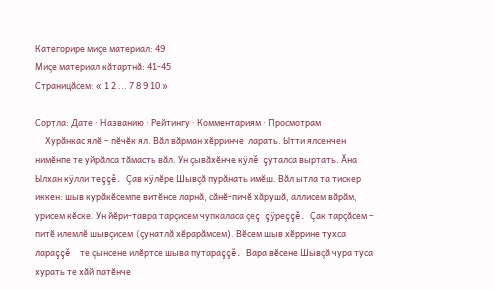Категорире миçе материал: 49
Миçе материал кăтартнă: 41-45
Страницăсем: « 1 2 ... 7 8 9 10 »

Сортла: Дате · Названию · Рейтингу · Комментариям · Просмотрам
     Хурăнкас ялĕ – пĕчĕк ял. Вăл вăрман хĕрринче  ларать. Ытти ялсенчен нимĕнпе те уйрăлса тăмасть вăл. Ун çывăхĕнче кÿлĕ çуталса выртать. Ăна Ылхан кÿлли теççĕ. Çав кÿлĕре Шывçă пурăнать имĕш. Вăл ытла та тискер иккен: шыв курăкĕсемпе витĕнсе ларнă, сăнĕ-пичĕ хăрушă, аллисем вăрăм, урисем кĕске. Ун йĕри-тавра тарçисем чупкаласа çеç çÿреççĕ. Çак тарçăсем –  питĕ илемлĕ шывçисем (çунатлă хĕрарăмсем). Вĕсем шыв хĕррине тухса лараççĕ  те çынсене илĕртсе шыва путараççĕ. Вара вĕсене Шывçă чура туса хурать те хăй патĕнче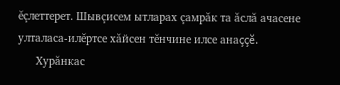ĕçлеттерет. Шывçисем ытларах çамрăк та ăслă ачасене улталаса-илĕртсе хăйсен тĕнчине илсе анаççĕ.
      Хурăнкас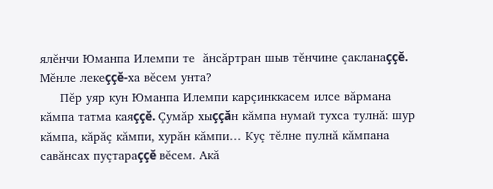ялĕнчи Юманпа Илемпи те  ăнсăртран шыв тĕнчине çакланаççĕ. Мĕнле лекеççĕ-ха вĕсем унта?
     Пĕр уяр кун Юманпа Илемпи карçинккасем илсе вăрмана кăмпа татма каяççĕ. Çумăр хыççăн кăмпа нумай тухса тулнă: шур кăмпа, кăрăç кăмпи, хурăн кăмпи… Куç тĕлне пулнă кăмпана савăнсах пуçтараççĕ вĕсем. Акă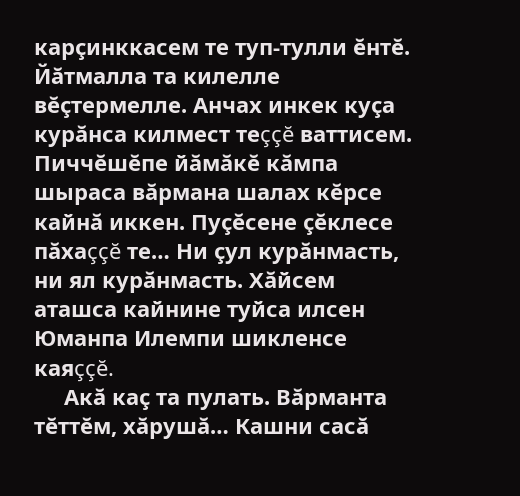карçинккасем те туп-тулли ĕнтĕ. Йăтмалла та килелле вĕçтермелле. Анчах инкек куçа курăнса килмест теççĕ ваттисем. Пиччĕшĕпе йăмăкĕ кăмпа шыраса вăрмана шалах кĕрсе кайнă иккен. Пуçĕсене çĕклесе пăхаççĕ те… Ни çул курăнмасть, ни ял курăнмасть. Хăйсем аташса кайнине туйса илсен Юманпа Илемпи шикленсе каяççĕ.
     Акă каç та пулать. Вăрманта тĕттĕм, хăрушă… Кашни сасă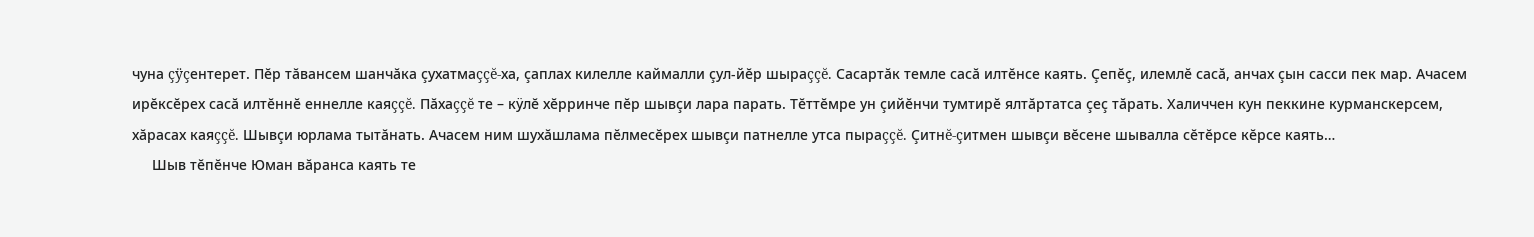чуна çÿçентерет. Пĕр тăвансем шанчăка çухатмаççĕ-ха, çаплах килелле каймалли çул-йĕр шыраççĕ. Сасартăк темле сасă илтĕнсе каять. Çепĕç, илемлĕ сасă, анчах çын сасси пек мар. Ачасем ирĕксĕрех сасă илтĕннĕ еннелле каяççĕ. Пăхаççĕ те – кÿлĕ хĕрринче пĕр шывçи лара парать. Тĕттĕмре ун çийĕнчи тумтирĕ ялтăртатса çеç тăрать. Халиччен кун пеккине курманскерсем, хăрасах каяççĕ. Шывçи юрлама тытăнать. Ачасем ним шухăшлама пĕлмесĕрех шывçи патнелле утса пыраççĕ. Çитнĕ-çитмен шывçи вĕсене шывалла сĕтĕрсе кĕрсе каять…
     Шыв тĕпĕнче Юман вăранса каять те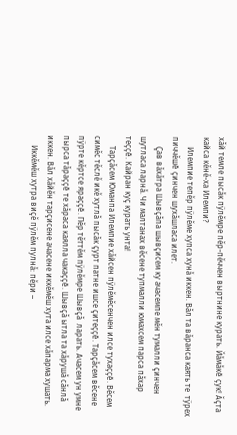хăй темле пысăк пÿлĕмре пĕр-пĕччен выртнине курать. Йăмăкĕ çук! Ăçта кайса кĕнĕ-ха Илемпи?
     Илемпие тепĕр пÿлĕме хупса хунă иккен. Вăл та вăранса каять те  тÿрех пиччĕшĕ çинчен шухăшласа илет.
     Çав вăхăтра Шывçăпа шывçисем ку ачасемпе мĕн тумалли çинчен шутласа ларнă. Чи малтанах вĕсене тупмалли юмахсем парса пăхар теççĕ. Кайран куç курать унта!
     Тарçăсем Юманпа Илемпие хăйсен пÿлĕмĕсенчен илсе тухаççĕ. Вĕсем симĕс тĕслĕ икĕ хутлă пысăк çурт патне ишсе çитеççĕ. Тарçăсем вĕсене пÿрте кĕртсе яраççĕ. Пĕр тĕттĕм пÿлĕмре Шывçă  ларать. Ачасем ун умне пырса тăраççĕ те хăраса каялла чакаççĕ. Шывçă ытла та хăрушă сăнлă иккен. Вăл хăйĕн тарçисене ачасене иккĕмĕш хута илсе хăпарма хушать.
     Иккĕмĕш хутра виçĕ пÿлĕм пулнă: пĕри –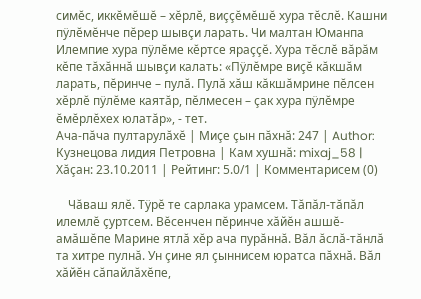симĕс, иккĕмĕшĕ – хĕрлĕ, виççĕмĕшĕ хура тĕслĕ. Кашни пÿлĕмĕнче пĕрер шывçи ларать. Чи малтан Юманпа Илемпие хура пÿлĕме кĕртсе яраççĕ. Хура тĕслĕ вăрăм кĕпе тăхăннă шывçи калать: «Пÿлĕмре виçĕ кăкшăм ларать, пĕринче – пулă. Пулă хăш кăкшăмрине пĕлсен  хĕрлĕ пÿлĕме каятăр, пĕлмесен – çак хура пÿлĕмре ĕмĕрлĕхех юлатăр», - тет.
Ача-пăча пултарулăхĕ | Миçе çын пăхнă: 247 | Author: Кузнецова лидия Петровна | Кам хушнă: mixaj_58 | Хăçан: 23.10.2011 | Рейтинг: 5.0/1 | Комментарисем (0)

    Чăваш ялĕ. Тÿрĕ те сарлака урамсем. Тăпăл-тăпăл илемлĕ çуртсем. Вĕсенчен пĕринче хăйĕн ашшĕ-амăшĕпе Марине ятлă хĕр ача пурăннă. Вăл ăслă-тăнлă та хитре пулнă. Ун çине ял çыннисем юратса пăхнă. Вăл хăйĕн сăпайлăхĕпе,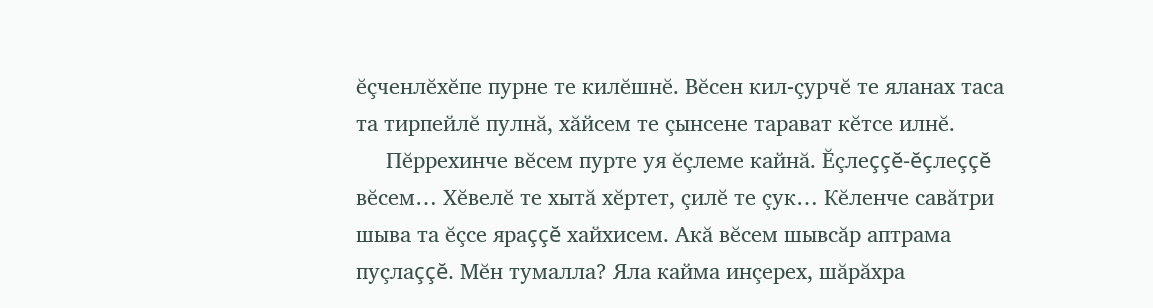ĕçченлĕхĕпе пурне те килĕшнĕ. Вĕсен кил-çурчĕ те яланах таса та тирпейлĕ пулнă, хăйсем те çынсене тарават кĕтсе илнĕ.
     Пĕррехинче вĕсем пурте уя ĕçлеме кайнă. Ĕçлеççĕ-ĕçлеççĕ вĕсем… Хĕвелĕ те хытă хĕртет, çилĕ те çук… Кĕленче савăтри шыва та ĕçсе яраççĕ хайхисем. Акă вĕсем шывсăр аптрама пуçлаççĕ. Мĕн тумалла? Яла кайма инçерех, шăрăхра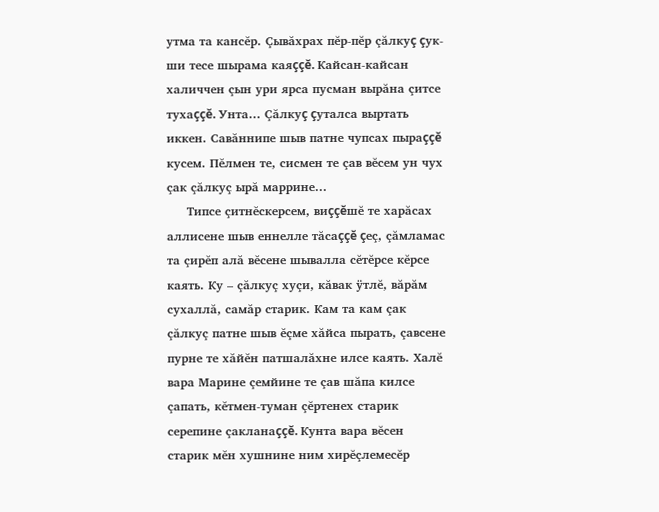утма та кансĕр. Çывăхрах пĕр-пĕр çăлкуç çук-ши тесе шырама каяççĕ. Кайсан-кайсан халиччен çын ури ярса пусман вырăна çитсе тухаççĕ. Унта… Çăлкуç çуталса выртать иккен. Савăннипе шыв патне чупсах пыраççĕ кусем. Пĕлмен те, сисмен те çав вĕсем ун чух çак çăлкуç ырă маррине…
     Типсе çитнĕскерсем, виççĕшĕ те харăсах аллисене шыв еннелле тăсаççĕ çеç, çăмламас та çирĕп алă вĕсене шывалла сĕтĕрсе кĕрсе каять. Ку – çăлкуç хуçи, кăвак ÿтлĕ, вăрăм сухаллă, самăр старик. Кам та кам çак çăлкуç патне шыв ĕçме хăйса пырать, çавсене пурне те хăйĕн патшалăхне илсе каять. Халĕ вара Марине çемйине те çав шăпа килсе çапать, кĕтмен-туман çĕртенех старик серепине çакланаççĕ. Кунта вара вĕсен старик мĕн хушнине ним хирĕçлемесĕр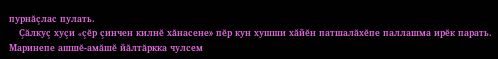пурнăçлас пулать.
     Çăлкуç хуçи «çĕр çинчен килнĕ хăнасене» пĕр кун хушши хăйĕн патшалăхĕпе паллашма ирĕк парать. Маринепе ашшĕ-амăшĕ йăлтăркка чулсем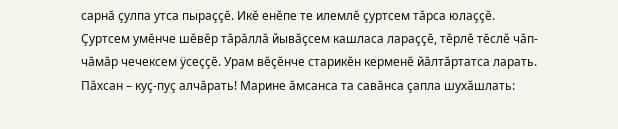сарнă çулпа утса пыраççĕ. Икĕ енĕпе те илемлĕ çуртсем тăрса юлаççĕ. Çуртсем умĕнче шĕвĕр тăрăллă йывăçсем кашласа лараççĕ, тĕрлĕ тĕслĕ чăп-чăмăр чечексем ÿсеççĕ. Урам вĕçĕнче старикĕн керменĕ йăлтăртатса ларать. Пăхсан – куç-пуç алчăрать! Марине ăмсанса та савăнса çапла шухăшлать: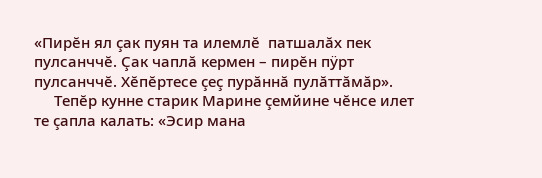«Пирĕн ял çак пуян та илемлĕ  патшалăх пек пулсанччĕ. Çак чаплă кермен – пирĕн пÿрт пулсанччĕ. Хĕпĕртесе çеç пурăннă пулăттăмăр».
     Тепĕр кунне старик Марине çемйине чĕнсе илет те çапла калать: «Эсир мана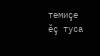темиçе ĕç туса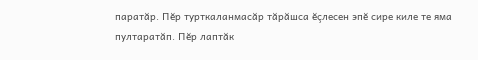паратăр. Пĕр турткаланмасăр тăрăшса ĕçлесен эпĕ сире киле те яма пултаратăп. Пĕр лаптăк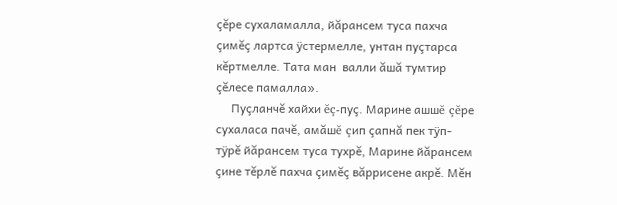çĕре сухаламалла, йăрансем туса пахча çимĕç лартса ÿстермелле, унтан пуçтарса кĕртмелле. Тата ман  валли ăшă тумтир çĕлесе памалла».
     Пуçланчĕ хайхи ĕç-пуç. Марине ашшĕ çĕре сухаласа пачĕ, амăшĕ çип çапнă пек тÿп-тÿрĕ йăрансем туса тухрĕ, Марине йăрансем çине тĕрлĕ пахча çимĕç вăррисене акрĕ. Мĕн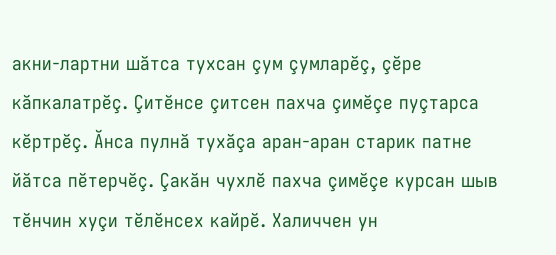акни-лартни шăтса тухсан çум çумларĕç, çĕре кăпкалатрĕç. Çитĕнсе çитсен пахча çимĕçе пуçтарса кĕртрĕç. Ăнса пулнă тухăçа аран-аран старик патне йăтса пĕтерчĕç. Çакăн чухлĕ пахча çимĕçе курсан шыв тĕнчин хуçи тĕлĕнсех кайрĕ. Халиччен ун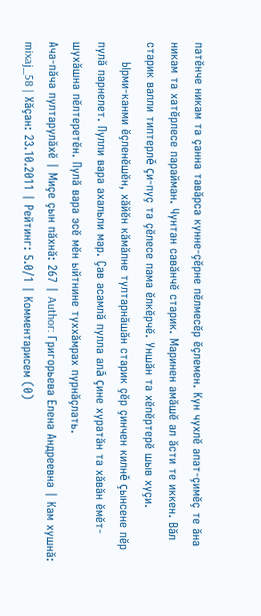патĕнче никам та çанна тавăрса кунне-çĕрне пĕлмесĕр ĕçлемен. Кун чухлĕ апат-çимĕç те ăна никам та хатĕрлесе парайман. Чунтан савăнчĕ старик. Маринен амăшĕ ал ăсти те иккен. Вăл старик валли типтерлĕ çи-пуç та çĕлесе пама ĕлкĕрчĕ. Уншăн та хĕпĕртерĕ шыв хуçи.
     Ырми-канми ĕçленĕшĕн, хăйĕн кăмăлне тултарнăшăн старик çĕр çинчен килнĕ çынсене пĕр пулă парнелет. Пулли вара ахальли мар. Çав асамлă пулла алă çине хуратăн та хăвăн ĕмĕт-шухăшна пĕлтеретĕн. Пулă вара эсĕ мĕн ыйтнине туххăмрах пурнăçлать.
Ача-пăча пултарулăхĕ | Миçе çын пăхнă: 267 | Author: Григорьева Елена Андреевна | Кам хушнă: mixaj_58 | Хăçан: 23.10.2011 | Рейтинг: 5.0/1 | Комментарисем (0)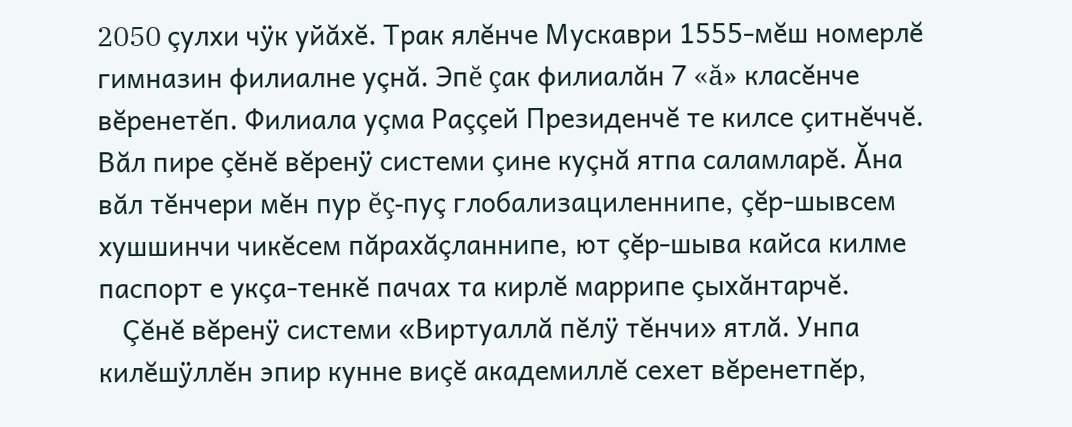2050 çулхи чÿк уйăхĕ. Трак ялĕнче Мускаври 1555-мĕш номерлĕ гимназин филиалне уçнă. Эпĕ çак филиалăн 7 «ă» класĕнче вĕренетĕп. Филиала уçма Раççей Президенчĕ те килсе çитнĕччĕ. Вăл пире çĕнĕ вĕренÿ системи çине куçнă ятпа саламларĕ. Ăна вăл тĕнчери мĕн пур ĕç-пуç глобализациленнипе, çĕр-шывсем хушшинчи чикĕсем пăрахăçланнипе, ют çĕр-шыва кайса килме паспорт е укçа-тенкĕ пачах та кирлĕ маррипе çыхăнтарчĕ.
    Çĕнĕ вĕренÿ системи «Виртуаллă пĕлÿ тĕнчи» ятлă. Унпа килĕшÿллĕн эпир кунне виçĕ академиллĕ сехет вĕренетпĕр,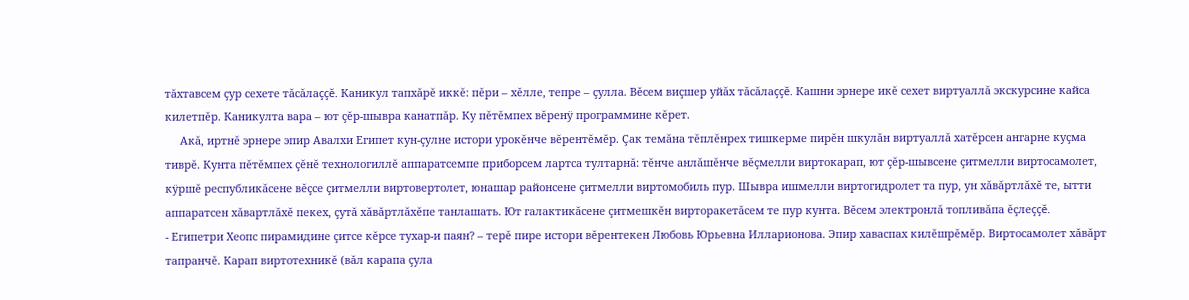тăхтавсем çур сехете тăсăлаççĕ. Каникул тапхăрĕ иккĕ: пĕри – хĕлле, тепре – çулла. Вĕсем виçшер уйăх тăсăлаççĕ. Кашни эрнере икĕ сехет виртуаллă экскурсине кайса килетпĕр. Каникулта вара – ют çĕр-шывра канатпăр. Ку пĕтĕмпех вĕренÿ программине кĕрет.
     Акă, иртнĕ эрнере эпир Авалхи Египет кун-çулне истори урокĕнче вĕрентĕмĕр. Çак темăна тĕплĕнрех тишкерме пирĕн шкулăн виртуаллă хатĕрсен ангарне куçма тиврĕ. Кунта пĕтĕмпех çĕнĕ технологиллĕ аппаратсемпе приборсем лартса тултарнă: тĕнче анлăшĕнче вĕçмелли виртокарап, ют çĕр-шывсене çитмелли виртосамолет, кÿршĕ республикăсене вĕçсе çитмелли виртовертолет, юнашар районсене çитмелли виртомобиль пур. Шывра ишмелли виртогидролет та пур, ун хăвăртлăхĕ те, ытти аппаратсен хăвартлăхĕ пекех, çутă хăвăртлăхĕпе танлашать. Ют галактикăсене çитмешкĕн вирторакетăсем те пур кунта. Вĕсем электронлă топливăпа ĕçлеççĕ.
- Египетри Хеопс пирамидине çитсе кĕрсе тухар-и паян? – терĕ пире истори вĕрентекен Любовь Юрьевна Илларионова. Эпир хаваспах килĕшрĕмĕр. Виртосамолет хăвăрт тапранчĕ. Карап виртотехникĕ (вăл карапа çула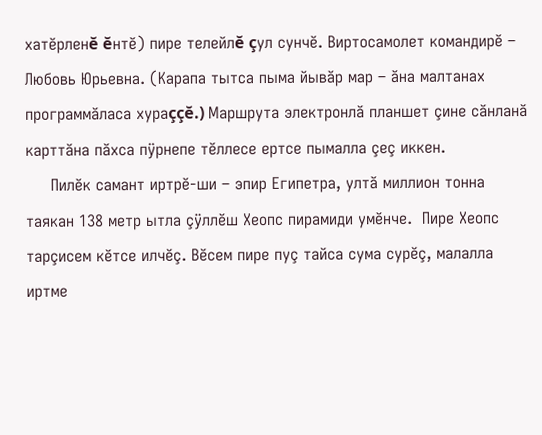хатĕрленĕ ĕнтĕ) пире телейлĕ çул сунчĕ. Виртосамолет командирĕ – Любовь Юрьевна. (Карапа тытса пыма йывăр мар – ăна малтанах программăласа хураççĕ.) Маршрута электронлă планшет çине сăнланă карттăна пăхса пÿрнепе тĕллесе ертсе пымалла çеç иккен.
     Пилĕк самант иртрĕ-ши – эпир Египетра, ултă миллион тонна таякан 138 метр ытла çÿллĕш Хеопс пирамиди умĕнче.  Пире Хеопс тарçисем кĕтсе илчĕç. Вĕсем пире пуç тайса сума сурĕç, малалла иртме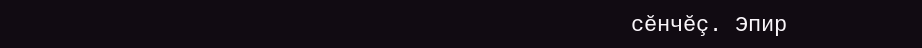сĕнчĕç. Эпир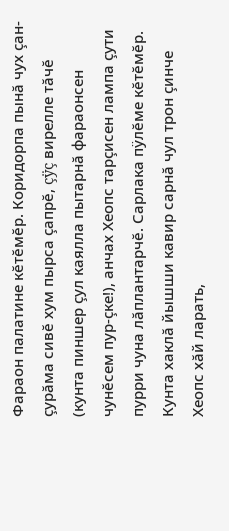Фараон палатине кĕтĕмĕр. Коридорпа пынă чух çан-çурăма сивĕ хум пырса çапрĕ, çÿç вирелле тăчĕ (кунта пиншер çул каялла пытарнă фараонсен чунĕсем пур-çке!), анчах Хеопс тарçисен лампа çути пурри чуна лăплантарчĕ. Сарлака пÿлĕме кĕтĕмĕр. Кунта хаклă йышши кавир сарнă чул трон çинче Хеопс хăй ларать,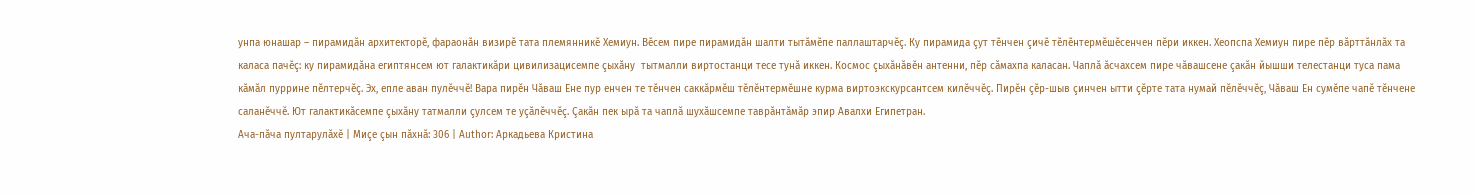унпа юнашар – пирамидăн архитекторĕ, фараонăн визирĕ тата племянникĕ Хемиун. Вĕсем пире пирамидăн шалти тытăмĕпе паллаштарчĕç. Ку пирамида çут тĕнчен çичĕ тĕлĕнтермĕшĕсенчен пĕри иккен. Хеопспа Хемиун пире пĕр вăрттăнлăх та каласа пачĕç: ку пирамидăна египтянсем ют галактикăри цивилизацисемпе çыхăну  тытмалли виртостанци тесе тунă иккен. Космос çыхăнăвĕн антенни, пĕр сăмахпа каласан. Чаплă ăсчахсем пире чăвашсене çакăн йышши телестанци туса пама кăмăл пуррине пĕлтерчĕç. Эх, епле аван пулĕччĕ! Вара пирĕн Чăваш Ене пур енчен те тĕнчен саккăрмĕш тĕлĕнтермĕшне курма виртоэкскурсантсем килĕччĕç. Пирĕн çĕр-шыв çинчен ытти çĕрте тата нумай пĕлĕччĕç, Чăваш Ен сумĕпе чапĕ тĕнчене саланĕччĕ. Ют галактикăсемпе çыхăну татмалли çулсем те уçăлĕччĕç. Çакăн пек ырă та чаплă шухăшсемпе таврăнтăмăр эпир Авалхи Египетран.
Ача-пăча пултарулăхĕ | Миçе çын пăхнă: 306 | Author: Аркадьева Кристина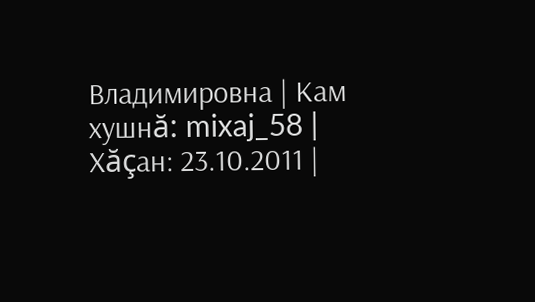Владимировна | Кам хушнă: mixaj_58 | Хăçан: 23.10.2011 |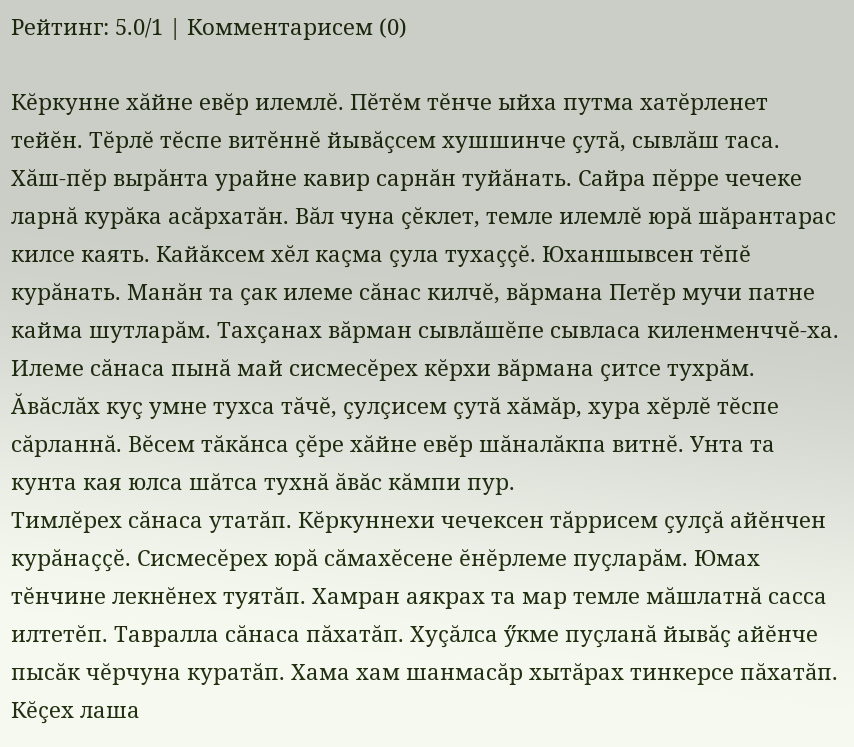Рейтинг: 5.0/1 | Комментарисем (0)

Кĕркунне хăйне евĕр илемлĕ. Пĕтĕм тĕнче ыйха путма хатĕрленет тейĕн. Тĕрлĕ тĕспе витĕннĕ йывăçсем хушшинче çутă, сывлăш таса. Хăш-пĕр вырăнта урайне кавир сарнăн туйăнать. Сайра пĕрре чечеке ларнă курăка асăрхатăн. Вăл чуна çĕклет, темле илемлĕ юрă шăрантарас килсе каять. Кайăксем хĕл каçма çула тухаççĕ. Юханшывсен тĕпĕ курăнать. Манăн та çак илеме сăнас килчĕ, вăрмана Петĕр мучи патне кайма шутларăм. Тахçанах вăрман сывлăшĕпе сывласа киленменччĕ-ха.
Илеме сăнаса пынă май сисмесĕрех кĕрхи вăрмана çитсе тухрăм. Ăвăслăх куç умне тухса тăчĕ, çулçисем çутă хăмăр, хура хĕрлĕ тĕспе сăрланнă. Вĕсем тăкăнса çĕре хăйне евĕр шăналăкпа витнĕ. Унта та кунта кая юлса шăтса тухнă ăвăс кăмпи пур.
Тимлĕрех сăнаса утатăп. Кĕркуннехи чечексен тăррисем çулçă айĕнчен курăнаççĕ. Сисмесĕрех юрă сăмахĕсене ĕнĕрлеме пуçларăм. Юмах тĕнчине лекнĕнех туятăп. Хамран аякрах та мар темле мăшлатнă сасса илтетĕп. Тавралла сăнаса пăхатăп. Хуçăлса ӳкме пуçланă йывăç айĕнче пысăк чĕрчуна куратăп. Хама хам шанмасăр хытăрах тинкерсе пăхатăп. Кĕçех лаша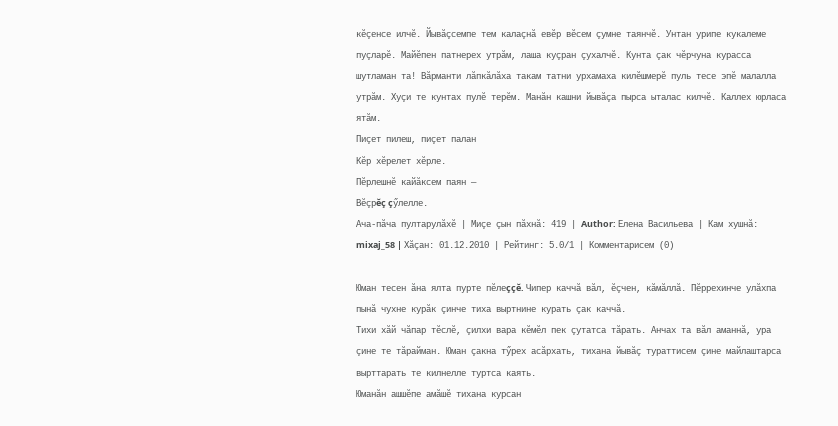кĕçенсе илчĕ. Йывăçсемпе тем калаçнă евĕр вĕсем çумне таянчĕ. Унтан урипе кукалеме пуçларĕ. Майĕпен патнерех утрăм, лаша куçран çухалчĕ. Кунта çак чĕрчуна курасса шутламан та! Вăрманти лăпкăлăха такам татни урхамаха килĕшмерĕ пуль тесе эпĕ малалла утрăм. Хуçи те кунтах пулĕ терĕм. Манăн кашни йывăçа пырса ыталас килчĕ. Каллех юрласа ятăм.
Пиçет пилеш, пиçет палан
Кĕр хĕрелет хĕрле.
Пĕрлешнĕ кайăксем паян —
Вĕçрĕç çӳлелле.
Ача-пăча пултарулăхĕ | Миçе çын пăхнă: 419 | Author: Елена Васильева | Кам хушнă: mixaj_58 | Хăçан: 01.12.2010 | Рейтинг: 5.0/1 | Комментарисем (0)

Юман тесен ăна ялта пурте пĕлеççĕ. Чипер каччă вăл, ĕçчен, кăмăллă. Пĕррехинче улăхпа пынă чухне курăк çинче тиха выртнине курать çак каччă.
Тихи хăй чăпар тĕслĕ, çилхи вара кĕмĕл пек çутатса тăрать. Анчах та вăл аманнă, ура çине те тăрайман. Юман çакна тӳрех асăрхать, тихана йывăç тураттисем çине майлаштарса вырттарать те килнелле туртса каять.
Юманăн ашшĕпе амăшĕ тихана курсан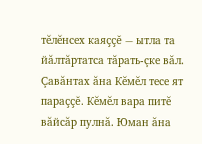тĕлĕнсех каяççĕ — ытла та йăлтăртатса тăрать-çке вăл. Çавăнтах ăна Кĕмĕл тесе ят параççĕ. Кĕмĕл вара питĕ вăйсăр пулнă. Юман ăна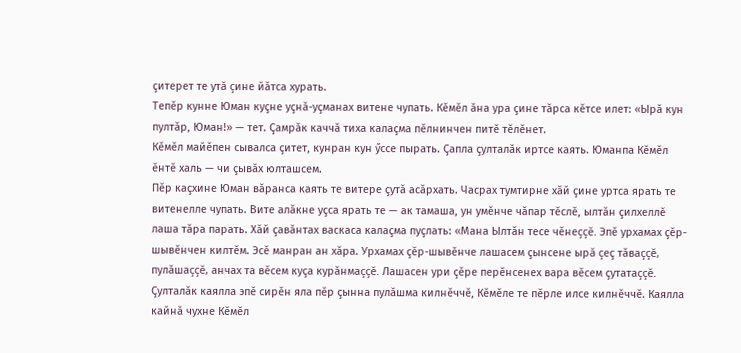çитерет те утă çине йăтса хурать.
Тепĕр кунне Юман куçне уçнă-уçманах витене чупать. Кĕмĕл ăна ура çине тăрса кĕтсе илет: «Ырă кун пултăр, Юман!» — тет. Çамрăк каччă тиха калаçма пĕлнинчен питĕ тĕлĕнет.
Кĕмĕл майĕпен сывалса çитет, кунран кун ӳссе пырать. Çапла çулталăк иртсе каять. Юманпа Кĕмĕл ĕнтĕ халь — чи çывăх юлташсем.
Пĕр каçхине Юман вăранса каять те витере çутă асăрхать. Часрах тумтирне хăй çине уртса ярать те витенелле чупать. Вите алăкне уçса ярать те — ак тамаша, ун умĕнче чăпар тĕслĕ, ылтăн çилхеллĕ лаша тăра парать. Хăй çавăнтах васкаса калаçма пуçлать: «Мана Ылтăн тесе чĕнеççĕ. Эпĕ урхамах çĕр-шывĕнчен килтĕм. Эсĕ манран ан хăра. Урхамах çĕр-шывĕнче лашасем çынсене ырă çеç тăваççĕ, пулăшаççĕ, анчах та вĕсем куçа курăнмаççĕ. Лашасен ури çĕре перĕнсенех вара вĕсем çутатаççĕ.
Çулталăк каялла эпĕ сирĕн яла пĕр çынна пулăшма килнĕччĕ, Кĕмĕле те пĕрле илсе килнĕччĕ. Каялла кайнă чухне Кĕмĕл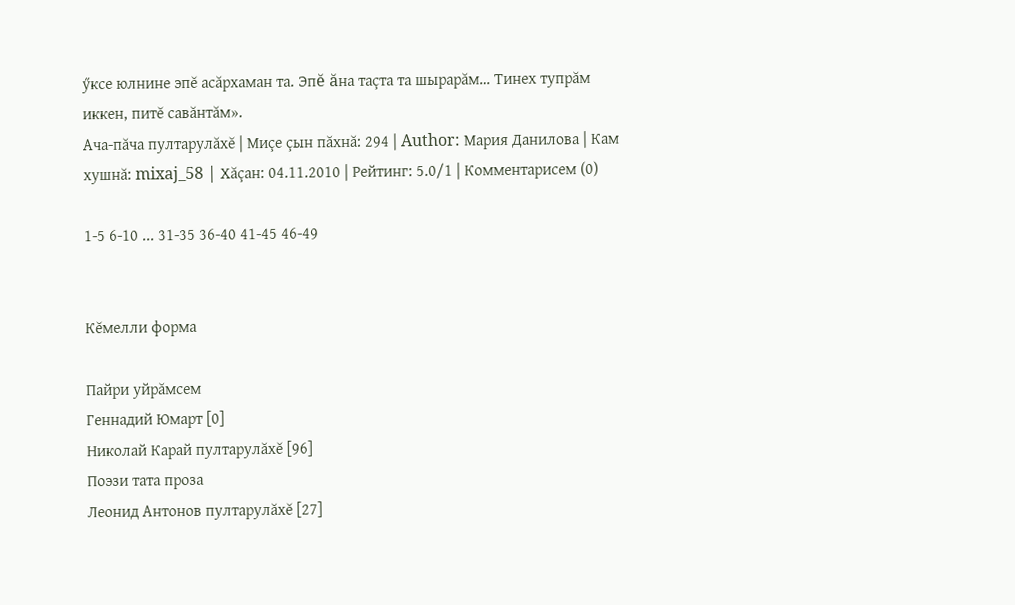ӳксе юлнине эпĕ асăрхаман та. Эпĕ ăна таçта та шырарăм… Тинех тупрăм иккен, питĕ савăнтăм».
Ача-пăча пултарулăхĕ | Миçе çын пăхнă: 294 | Author: Мария Данилова | Кам хушнă: mixaj_58 | Хăçан: 04.11.2010 | Рейтинг: 5.0/1 | Комментарисем (0)

1-5 6-10 ... 31-35 36-40 41-45 46-49


Кĕмелли форма

Пайри уйрăмсем
Геннадий Юмарт [0]
Николай Карай пултарулăхĕ [96]
Поэзи тата проза
Леонид Антонов пултарулăхĕ [27]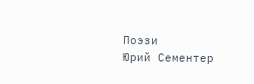Поэзи
Юрий Сементер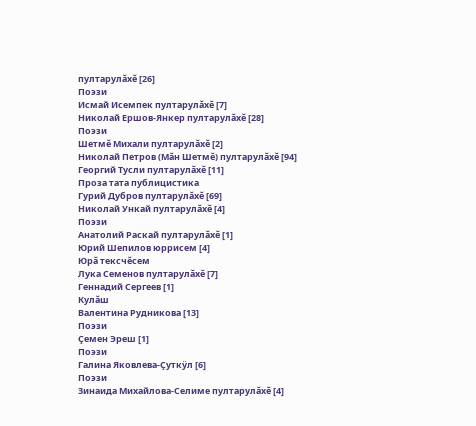пултарулăхĕ [26]
Поэзи
Исмай Исемпек пултарулăхĕ [7]
Николай Ершов-Янкер пултарулăхĕ [28]
Поэзи
Шетмĕ Михали пултарулăхĕ [2]
Николай Петров (Мăн Шетмĕ) пултарулăхĕ [94]
Георгий Тусли пултарулăхĕ [11]
Проза тата публицистика
Гурий Дубров пултарулăхĕ [69]
Николай Ункай пултарулăхĕ [4]
Поэзи
Анатолий Раскай пултарулăхĕ [1]
Юрий Шепилов юррисем [4]
Юрă тексчĕсем
Лука Семенов пултарулăхĕ [7]
Геннадий Сергеев [1]
Кулăш
Валентина Рудникова [13]
Поэзи
Çемен Эреш [1]
Поэзи
Галина Яковлева-Çуткÿл [6]
Поэзи
Зинаида Михайлова-Селиме пултарулăхĕ [4]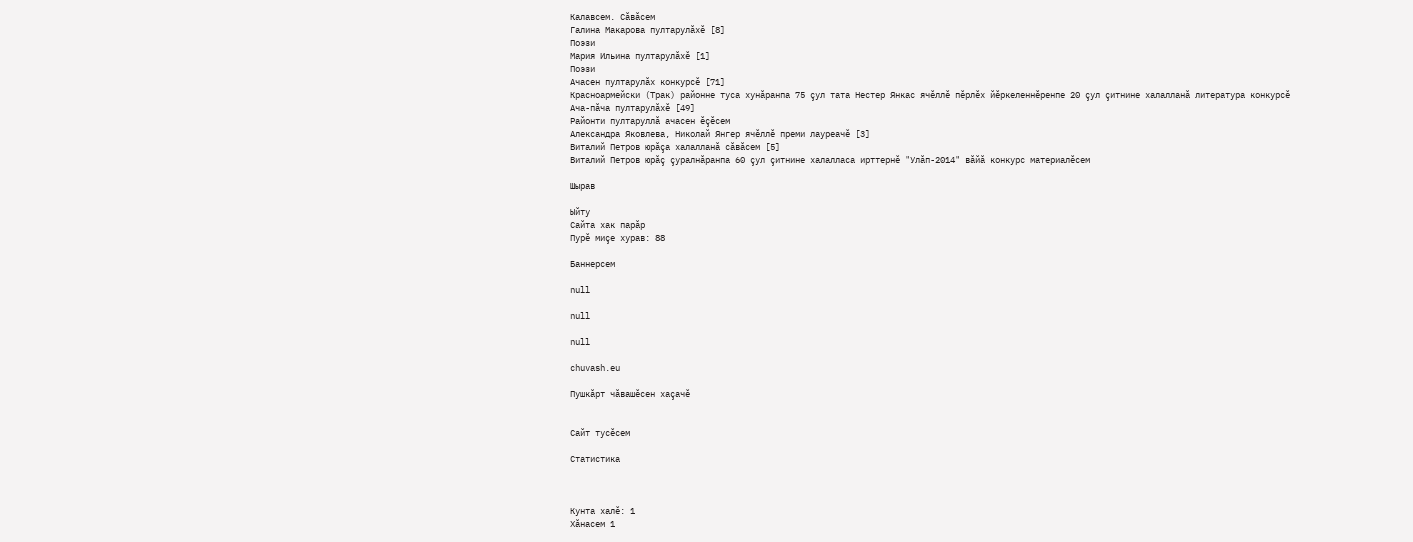Калавсем. Сăвăсем
Галина Макарова пултарулăхĕ [8]
Поэзи
Мария Ильина пултарулăхĕ [1]
Поэзи
Ачасен пултарулăх конкурсĕ [71]
Красноармейски (Трак) районне туса хунăранпа 75 çул тата Нестер Янкас ячĕллĕ пĕрлĕх йĕркеленнĕренпе 20 çул çитнине халалланă литература конкурсĕ
Ача-пăча пултарулăхĕ [49]
Районти пултаруллă ачасен ĕçĕсем
Александра Яковлева, Николай Янгер ячĕллĕ преми лауреачĕ [3]
Виталий Петров юрăçа халалланă сăвăсем [5]
Виталий Петров юрăç çуралнăранпа 60 çул çитнине халалласа ирттернĕ "Улăп-2014" вăйă конкурс материалĕсем

Шырав

Ыйту
Cайта хак парăр
Пурĕ миçе хурав: 88

Баннерсем

null

null

null

chuvash.eu

Пушкăрт чăвашĕсен хаçачĕ


Сайт тусĕсем

Статистика



Кунта халĕ: 1
Хăнасем 1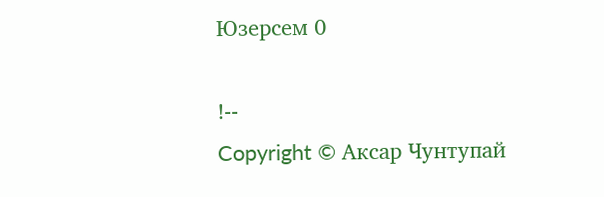Юзерсем 0

!--
Copyright © Аксар Чунтупай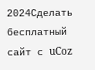2024Сделать бесплатный сайт с uCoz